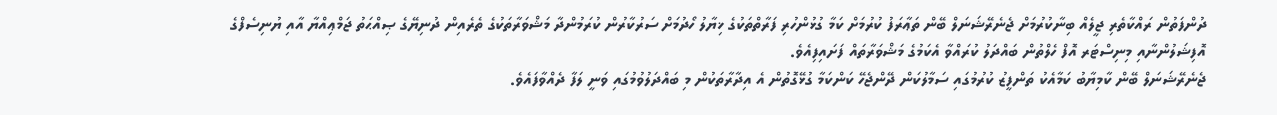ދުންފަތުން ރައްކާތެރި ޖީލެއް ބިނާކުރުމަށް ޖެނެރޭޝަނަލް ބޭން ތަޢާރަފު ކުރުމަށް ކަމާ ގުޅުންހުރި ފަރާތްތަކުގެ ޚިޔާލު ހޯދުމަށް ސަރުކާރުން ކުރަމުންދާ މަޝްވަރާތަކުގެ ތެރެއިން ދުނިޔޭގެ ޞިއްޙަތު ޖަމްޢިއްޔާ އާއި ޔުނިސެފްގެ އޮފިޝަލުންނާއި މިނިސްޓަރ އޮފް ހެލްތުން ބައްދަލު ކުރައްވާ އެކަމުގެ މަޝްވަރާތައް ފަށައިފިއެވެ.
ޖެނެރޭޝަނަލް ބޭން ކާމިޔާބު ކަމާއެކު ތަންފީޒު ކުރުމުގައި ސަމާލުކަން ދޭންޖެހޭ ކަންކަމާ ގުޅޭގޮތުން އެ އިދާރާތަކުން މި ބައްދަލުވުމުގައި ވަނީ ލަފާ ދެއްވާފައެވެ.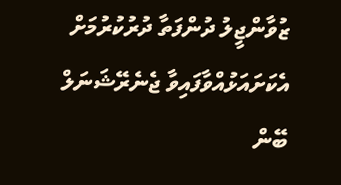ޒުވާންޖީލު ދުންފަތާ ދުރުކުރުމަށް އެކަށައަޅުއްވާފައިވާ ޖެނެރޭޝަނަލް ބޭން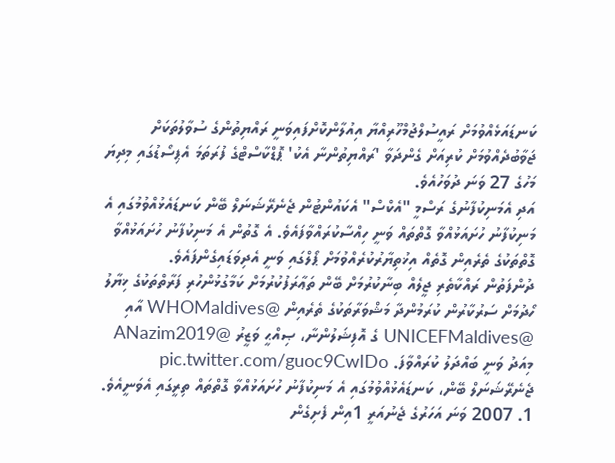ކަނޑައަޅެއްވުމަށް ރައީސުލްޖުމްހޫރިއްޔާ އިއުލާންކޮށްފައިވަނީ ރައްޔިތުންގެ ސުވާލުތަކަށް ޖަވާބުދެއްވުމަށް ކުރިއަށް ގެންދަވާ 'ރައްޔިތުންނާ އެކު' ޕޮޑްކާސްޓްގެ ފުރަތަމަ އެޕިސޯޑުގައި މިދިޔަ މަހުގެ 27 ވަނަ ދުވަހުއެވެ.
އަދި އެމަނިކުފާނުގެ ރަސްމީ "އެކްސް" އެކައުންޓުން ޖެނެރޭޝަނަލް ބޭން ކަނޑައެޅުއްވުމުގައި އެ މަނިކުފާނު ހުށައަޅުއްވާ ގޮތްތައް ވަނީ ހިއްސާކުރައްވާފައެވެ. އެ ގޮތުން އެ މަނިކުފާނު ހުށައަޅުއްވާ ގޮތްތަކުގެ ތެރެއިން ގޮތެއް އިޚުތިޔާރުކުރެއްވުމަށް ޕޯލްގައި ވަނީ އެދިވަޑައިގެންފައެވެ.
ދުންފަތުން ރައްކާތެރި ޖީލެއް ބިނާކުރުމަށް ބޭން ތަޢާރަފުކުރުމަށް ކަމާގުޅުންހުރި ފަރާތްތަކުގެ ޚިޔާލު ހޯދުމަށް ސަރުކާރުން ކުރަމުންދާ މަޝްވަރާތަކުގެ ތެރެއިން @WHOMaldives އާއި @UNICEFMaldives ގެ އޮފިޝަލުންނާ، ޞިއްޙީ ވަޒީރު @ANazim2019 މިއަދު ވަނީ ބައްދަލު ކުރައްވާފަ. pic.twitter.com/guoc9CwIDo
ޖެނެރޭޝަނަލް ބޭން، ކަނޑައެޅުއްވުމުގައި އެ މަނިކުފާނު ހުށައަޅުއްވާ ގޮތްތައް ތިރީގައި އެވަނީއެވެ.
1. 2007 ވަނަ އަހަރުގެ ޖެނުއަރީ 1އިން ފެށިގެން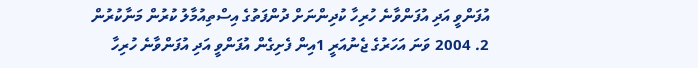އުފަންވީ އަދި އުފަންވާނެ ހުރިހާ ކުދިންނަށް ދުންފަތުގެ އިސްތިއުމާލު ކުރުން މަނާކުރުން
2. 2004 ވަނަ އަހަރުގެ ޖެނުއަރީ 1އިން ފެށިގެން އުފަންވީ އަދި އުފަންވާނެ ހުރިހާ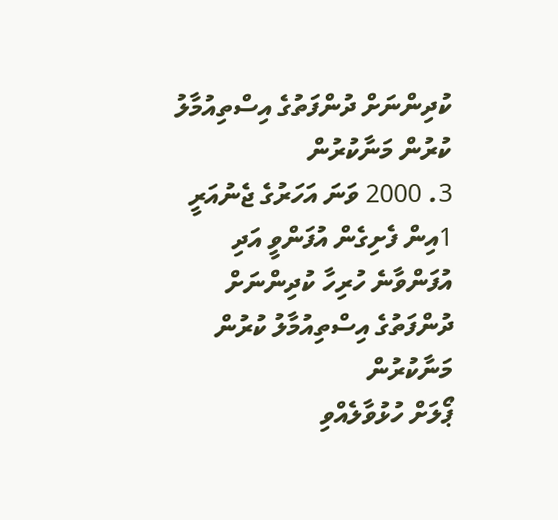ކުދިންނަށް ދުންފަތުގެ އިސްތިއުމާލު ކުރުން މަނާކުރުން
3. 2000 ވަނަ އަހަރުގެ ޖެނުއަރީ 1އިން ފެށިގެން އުފަންވީ އަދި އުފަންވާނެ ހުރިހާ ކުދިންނަށް ދުންފަތުގެ އިސްތިއުމާލު ކުރުން މަނާކުރުން
ޕޯލަށް ހުޅުވާލެއްވި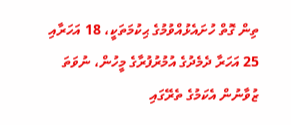ތިން ގޮތް ހުށައެޅުއްވުމުގެ ޙިކުމަތަކީ، 18 އަހަރާއި 25 އަހަރާ ދެމެދުގެ އުމުރުފުރާގެ މީހުން، ނުވަތަ ޒުވާނުން އެކަމުގެ ތެރޭގައި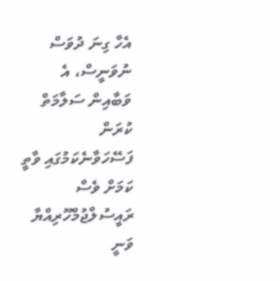އެހާ ގިނަ ދުވަސް ނުވަނީސް، އެ ވަބާއިން ސަލާމަތް ކުރަން ފަސޭހަވާނެކަމުގައި ވާތީ ކަމަށް ވެސް ރައީސުލްޖުމްހޫރިއްޔާ ވަނީ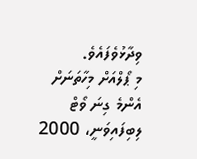ވިދާޅުވެފައެވެ.
މި ޕޯލްއަށް މިހާތަނަށް އެންމެ ގިނަ ވޯޓް ލިބިފައިވަނީ، 2000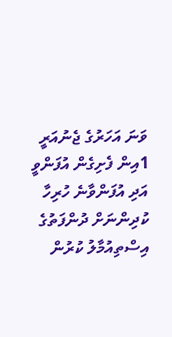ވަނަ އަހަރުގެ ޖެނުއަރީ 1އިން ފެށިގެން އުފަންވީ އަދި އުފަންވާނެ ހުރިހާ ކުދިންނަށް ދުންފަތުގެ އިސްތިއުމާލު ކުރުން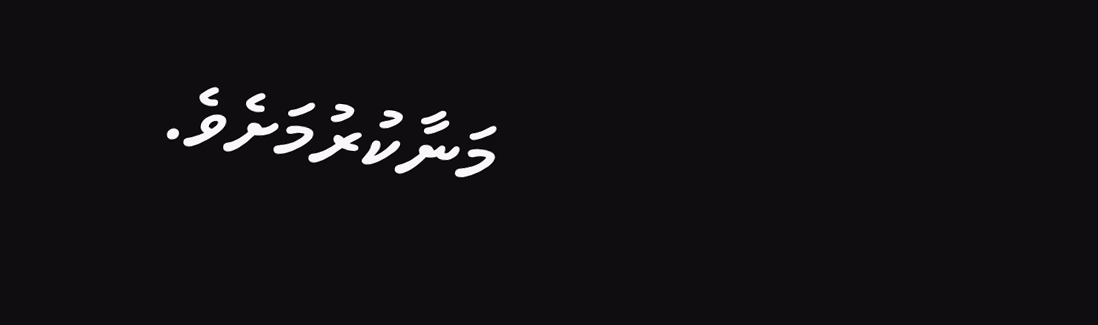މަނާކުރުމަށެވެ.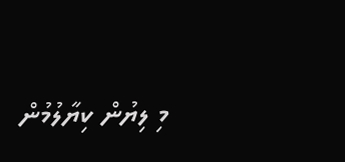މި ލިޔުން ކިޔާލުމުން